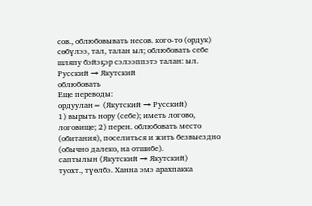сов., облюбовывать несов. кого-то (ордук) сөбүлээ, тал, талан ыл; облюбовать себе шляпу бэйэҕэр сэлээппэтэ талан: ыл.
Русский → Якутский
облюбовать
Еще переводы:
ордуулан= (Якутский → Русский)
1) вырыть нору (себе); иметь логово, логовище; 2) перен. облюбовать место (обитания), поселиться и жить безвыездно (обычно далеко, на отшибе).
саптылын (Якутский → Якутский)
туохт., түөлбэ. Ханна эмэ арахпакка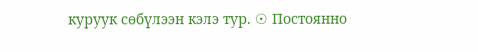куруук сөбүлээн кэлэ тур. ☉ Постоянно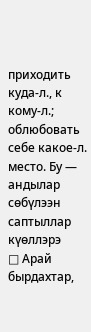приходить куда-л., к кому-л.; облюбовать себе какое-л. место. Бу — андылар сөбүлээн саптыллар күөллэрэ
□ Арай бырдахтар,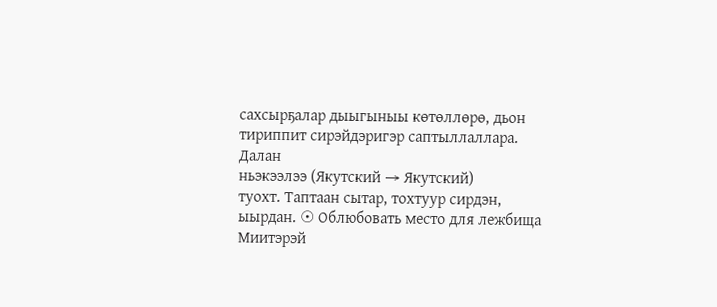сахсырҕалар дыыгыныы көтөллөрө, дьон тириппит сирэйдэригэр саптыллаллара. Далан
ньэкээлээ (Якутский → Якутский)
туохт. Таптаан сытар, тохтуур сирдэн, ыырдан. ☉ Облюбовать место для лежбища
Миитэрэй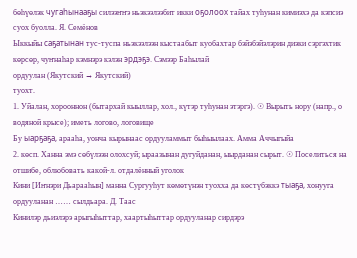бөһүөлэк чугаһынааҕы силээҥҥэ ньэкээлээбит икки оҕолоох тайах туһунан кимиэхэ да кэпсиэ суох буолла. Я. Семёнов
Ыккыйы саҕатынан тус-туспа ньэкээлээн кыстаабыт куобахтар бэйэбэйэлэрин диэки сэргэхтик көрсөр, чуҥнаһар кэмнэрэ кэлэн эрдэҕэ. Сэмээр Баһылай
ордуулан (Якутский → Якутский)
туохт.
1. Уйалан, хорооннон (бытархай кыыллар, хол., күтэр туһунан этэргэ). ☉ Вырыть нору (напр., о водяной крысе); иметь логово, логовище
Бу ыарҕаҕа, арааһа, уонча кырынаас ордууламмыт быһыылаах. Амма Аччыгыйа
2. көсп. Ханна эмэ сөбүлээн олохсуй; ыраазынан дугуйданан, ыырданан сырыт. ☉ Поселиться на отшибе, облюбовать какой-л. отдалённый уголок
Кини [Иҥнэри Дьарааһын] манна Сургууһут көмөтүнэн туохха да көстүбэккэ тыаҕа, хонууга ордууланан …… сылдьара. Д. Таас
Кинилэр дьиэлэрэ арыгыһыттар, хаартыһыттар ордууланар сирдэрэ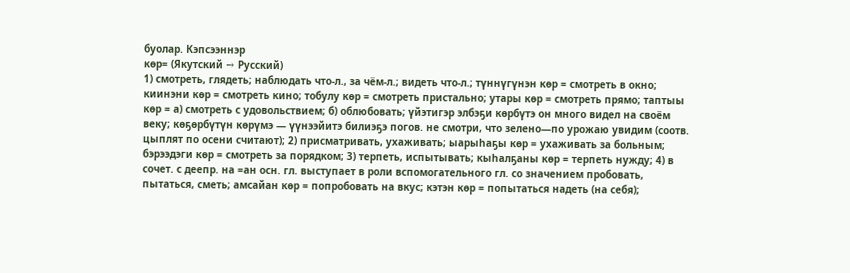буолар. Кэпсээннэр
көр= (Якутский → Русский)
1) смотреть, глядеть; наблюдать что-л., за чём-л.; видеть что-л.; түннүгүнэн көр = смотреть в окно; киинэни көр = смотреть кино; тобулу көр = смотреть пристально; утары көр = смотреть прямо; таптыы көр = а) смотреть с удовольствием; б) облюбовать; үйэтигэр элбэҕи көрбүтэ он много видел на своём веку; көҕөрбүтүн көрүмэ — үүнээйитэ билиэҕэ погов. не смотри, что зелено—по урожаю увидим (соотв. цыплят по осени считают); 2) присматривать, ухаживать; ыарыһаҕы көр = ухаживать за больным; бэрээдэги көр = смотреть за порядком; 3) терпеть, испытывать; кыһалҕаны көр = терпеть нужду; 4) в сочет. с деепр. на =ан осн. гл. выступает в роли вспомогательного гл. со значением пробовать, пытаться, сметь; амсайан көр = попробовать на вкус; кэтэн көр = попытаться надеть (на себя);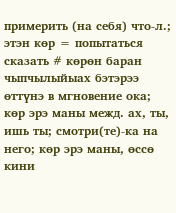примерить (на себя) что-л.; этэн көр = попытаться сказать # көрөн баран чыпчылыйыах бэтэрээ өттүнэ в мгновение ока; көр эрэ маны межд. ах, ты, ишь ты; смотри(те)-ка на него; көр эрэ маны, өссө кини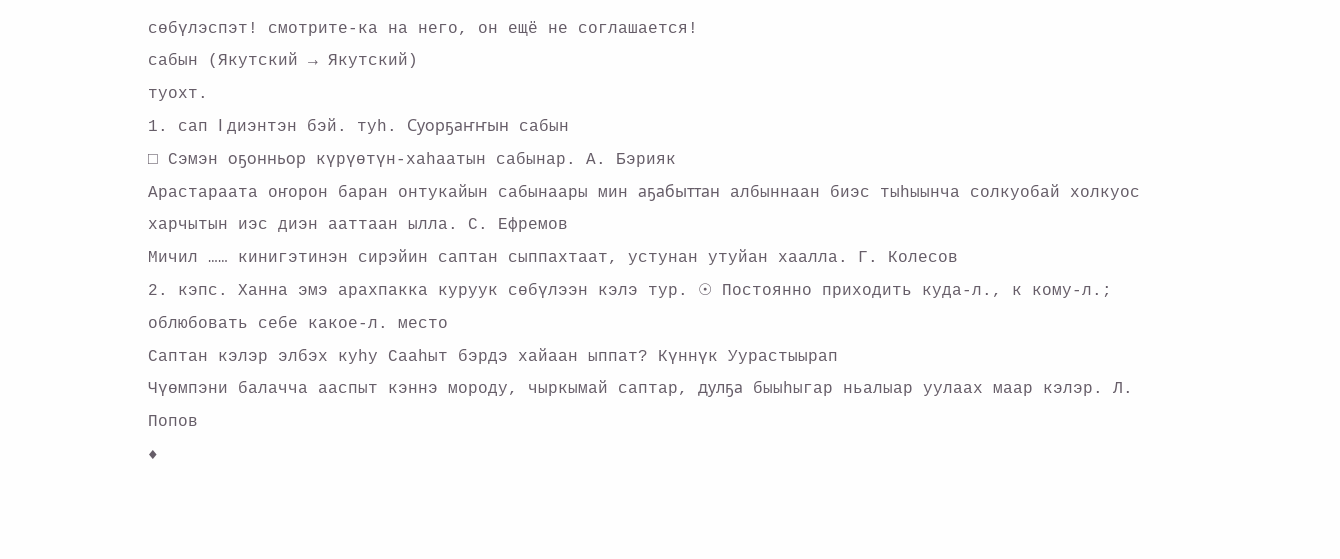сөбүлэспэт! смотрите-ка на него, он ещё не соглашается!
сабын (Якутский → Якутский)
туохт.
1. сап I диэнтэн бэй. туһ. Суорҕаҥҥын сабын
□ Сэмэн оҕонньор күрүөтүн-хаһаатын сабынар. А. Бэрияк
Арастараата оҥорон баран онтукайын сабынаары мин аҕабыттан албыннаан биэс тыһыынча солкуобай холкуос харчытын иэс диэн ааттаан ылла. С. Ефремов
Мичил …… кинигэтинэн сирэйин саптан сыппахтаат, устунан утуйан хаалла. Г. Колесов
2. кэпс. Ханна эмэ арахпакка куруук сөбүлээн кэлэ тур. ☉ Постоянно приходить куда-л., к кому-л.; облюбовать себе какое-л. место
Саптан кэлэр элбэх куһу Сааһыт бэрдэ хайаан ыппат? Күннүк Уурастыырап
Чүөмпэни балачча ааспыт кэннэ мороду, чыркымай саптар, дулҕа быыһыгар ньалыар уулаах маар кэлэр. Л. Попов
♦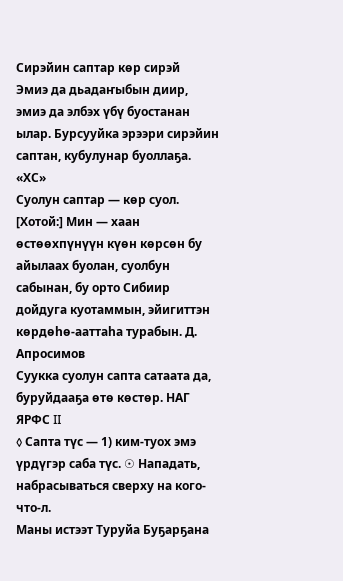Сирэйин саптар көр сирэй
Эмиэ да дьадаҥыбын диир, эмиэ да элбэх үбү буостанан ылар. Бурсууйка эрээри сирэйин саптан, кубулунар буоллаҕа. «ХС»
Суолун саптар — көр суол. [Хотой:] Мин — хаан өстөөхпүнүүн күөн көрсөн бу айылаах буолан, суолбун сабынан, бу орто Сибиир дойдуга куотаммын, эйигиттэн көрдөһө-ааттаһа турабын. Д. Апросимов
Суукка суолун сапта сатаата да, буруйдааҕа өтө көстөр. НАГ ЯРФС II
◊ Сапта түс — 1) ким-туох эмэ үрдүгэр саба түс. ☉ Нападать, набрасываться сверху на кого-что-л.
Маны истээт Туруйа Буҕарҕана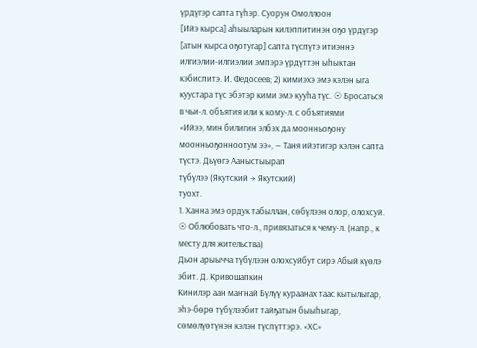үрдүгэр сапта түһэр. Суорун Омоллоон
[Ийэ кырса] аһыыларын килэппитинэн оҕо үрдүгэр [атын кырса оҕотугар] сапта түспүтэ итиэннэ илгиэлии-илгиэлии эмпэрэ үрдүттэн ыһыктан кэбиспитэ. И. Федосеев; 2) кимиэхэ эмэ кэлэн ыга куустара түс эбэтэр кими эмэ кууһа түс. ☉ Бросаться в чьи-л. объятия или к кому-л. с объятиями
«Ийээ, мин билигин элбэх да моонньоҕону моонньоҕонноотум ээ», — Таня ийэтигэр кэлэн сапта түстэ. Дьүөгэ Ааныстыырап
түбүлээ (Якутский → Якутский)
туохт.
1. Ханна эмэ ордук табыллан, сөбүлээн олор, олохсуй. ☉ Облюбовать что-л., привязаться к чему-л. (напр., к месту для жительства)
Дьон арыычча түбүлээн олохсуйбут сирэ Абый күөлэ эбит. Д. Кривошапкин
Кинилэр аан маҥнай Бүлүү кураанах таас кытылыгар, эһэ-бөрө түбүлээбит тайҕатын быыһыгар, сөмөлүөтүнэн кэлэн түспүттэрэ. «ХС»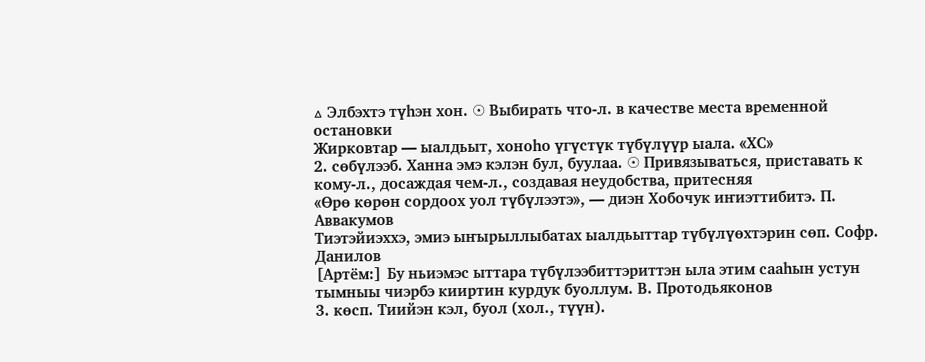△ Элбэхтэ түһэн хон. ☉ Выбирать что-л. в качестве места временной остановки
Жирковтар — ыалдьыт, хоноһо үгүстүк түбүлүүр ыала. «ХС»
2. сөбүлээб. Ханна эмэ кэлэн бул, буулаа. ☉ Привязываться, приставать к кому-л., досаждая чем-л., создавая неудобства, притесняя
«Өрө көрөн сордоох уол түбүлээтэ», — диэн Хобочук иҥиэттибитэ. П. Аввакумов
Тиэтэйиэххэ, эмиэ ыҥырыллыбатах ыалдьыттар түбүлүөхтэрин сөп. Софр. Данилов
[Артём:] Бу ньиэмэс ыттара түбүлээбиттэриттэн ыла этим сааһын устун тымныы чиэрбэ кииртин курдук буоллум. В. Протодьяконов
3. көсп. Тиийэн кэл, буол (хол., түүн).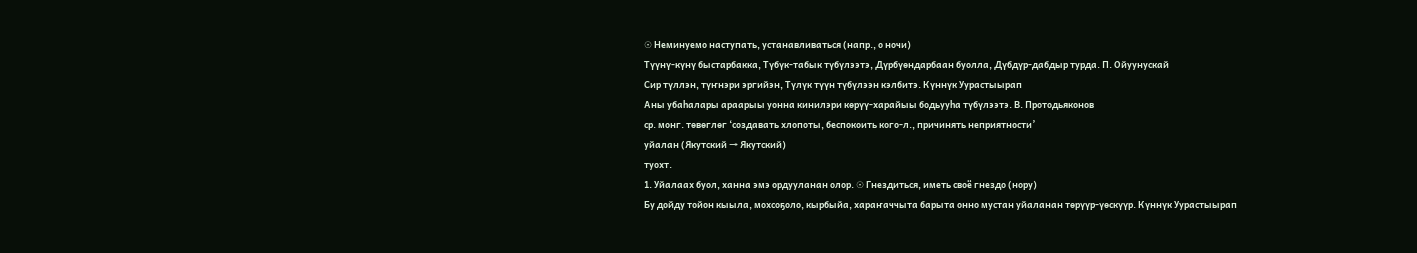☉ Неминуемо наступать, устанавливаться (напр., о ночи)
Түүнү-күнү быстарбакка, Түбүк-табык түбүлээтэ, Дүрбүөндарбаан буолла, Дүбдүр-дабдыр турда. П. Ойуунускай
Сир түллэн, түҥнэри эргийэн, Түлүк түүн түбүлээн кэлбитэ. Күннүк Уурастыырап
Аны убаһалары араарыы уонна кинилэри көрүү-харайыы бодьууһа түбүлээтэ. В. Протодьяконов
ср. монг. төвөглөг ‘создавать хлопоты, беспокоить кого-л., причинять неприятности’
уйалан (Якутский → Якутский)
туохт.
1. Уйалаах буол, ханна эмэ ордууланан олор. ☉ Гнездиться, иметь своё гнездо (нору)
Бу дойду тойон кыыла, мохсоҕоло, кырбыйа, хараҥаччыта барыта онно мустан уйаланан төрүүр-үөскүүр. Күннүк Уурастыырап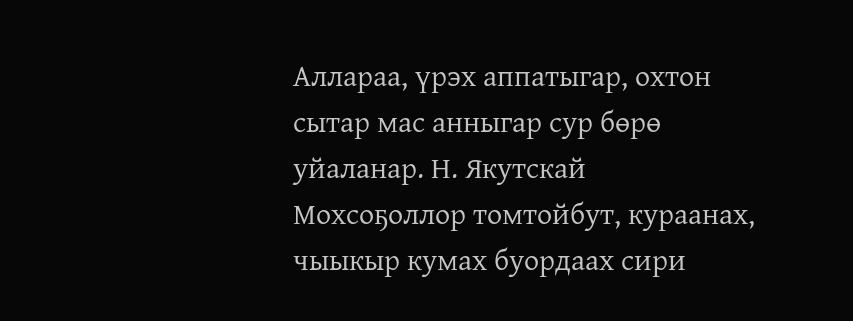Аллараа, үрэх аппатыгар, охтон сытар мас анныгар сур бөрө уйаланар. Н. Якутскай
Мохсоҕоллор томтойбут, кураанах, чыыкыр кумах буордаах сири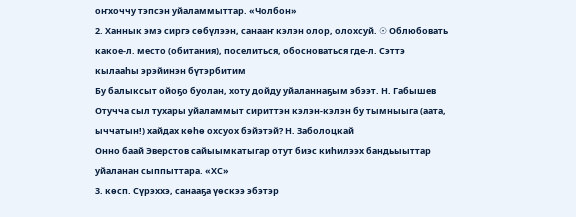оҥхоччу тэпсэн уйаламмыттар. «Чолбон»
2. Ханнык эмэ сиргэ сөбүлээн, санааҥ кэлэн олор, олохсуй. ☉ Облюбовать какое-л. место (обитания), поселиться, обосноваться где-л. Сэттэ кылааһы эрэйинэн бүтэрбитим
Бу балыксыт ойоҕо буолан, хоту дойду уйаланнаҕым эбээт. Н. Габышев
Отучча сыл тухары уйаламмыт сириттэн кэлэн-кэлэн бу тымныыга (аата, ыччатын!) хайдах көһө охсуох бэйэтэй? Н. Заболоцкай
Онно баай Эверстов сайыымкатыгар отут биэс киһилээх бандьыыттар уйаланан сыппыттара. «ХС»
3. көсп. Сүрэххэ, санааҕа үөскээ эбэтэр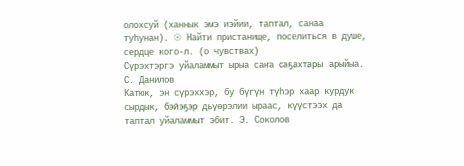олохсуй (ханнык эмэ иэйии, таптал, санаа туһунан). ☉ Найти пристанище, поселиться в душе, сердце кого-л. (о чувствах)
Сүрэхтэргэ уйаламмыт ырыа саҥа саҕахтары арыйыа. С. Данилов
Катюк, эн сүрэххэр, бу бүгүн түһэр хаар курдук сырдык, бэйэҕэр дьүөрэлии ыраас, күүстээх да таптал уйаламмыт эбит. Э. Соколов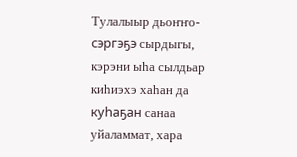Тулалыыр дьоҥҥо-сэргэҕэ сырдыгы, кэрэни ыһа сылдьар киһиэхэ хаһан да куһаҕан санаа уйаламмат, хара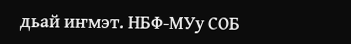дьай иҥмэт. НБФ-МУу СОБ